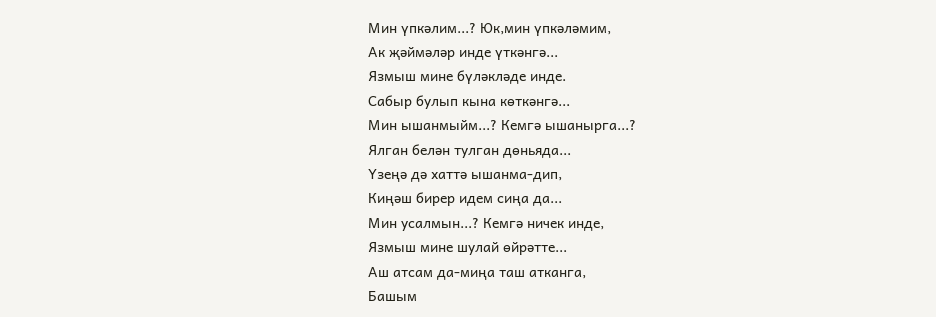Мин үпкәлим...? Юк,мин үпкәләмим,
Ак җәймәләр инде үткәнгә...
Язмыш мине бүләкләде инде.
Сабыр булып кына көткәнгә...
Мин ышанмыйм...? Кемгә ышанырга...?
Ялган белән тулган дөньяда...
Үзеңә дә хаттә ышанма-дип,
Киңәш бирер идем сиңа да...
Мин усалмын...? Кемгә ничек инде,
Язмыш мине шулай өйрәтте...
Аш атсам да-миңа таш атканга,
Башым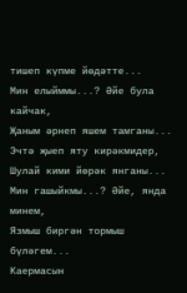тишеп күпме йөдәтте...
Мин елыйммы...? Әйе була кайчак,
Җаным әрнеп яшем тамганы...
Эчтә җыеп яту кирәкмидер,
Шулай кими йөрәк янганы...
Мин гашыйкмы...? Әйе, янда минем,
Язмыш биргән тормыш бүләгем...
Каермасын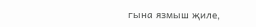гына язмыш җиле,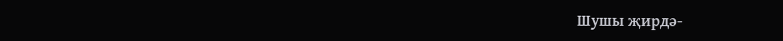Шушы җирдә-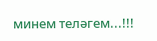минем теләгем...!!!